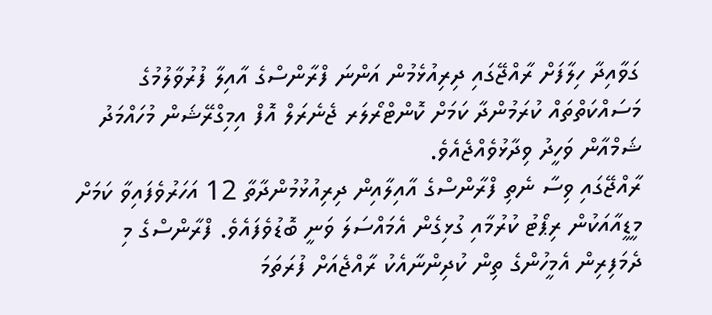ގަވާއިދާ ހިލާފަށް ރާއްޖޭގައި ދިރިއުޅެމުން އަންނަ ފްރާންސްގެ އާއިލާ ފުރުވާލުމުގެ މަސައްކަތްތައް ކުރަމުންދާ ކަމަށް ކޮންޓްރޯލަރ ޖެނެރަލް އޮފް އިމިގްރޭޝަން މުހައްމަދު ޝަމްއާން ވަހީދު ވިދާޅުވެއްޖެއެވެ.
ރާއްޖޭގައި ވިސާ ނެތި ފްރާންސްގެ އާއިލާއިން ދިރިއުޅުމުންދާތާ 12 އަހަރުވެފައިވާ ކަމަށް މީޑީއާއަކުން ރިޕޯޓު ކުރުމާއި ގުޅިގެން އެމައްސަލަ ވަނީ ބޮޑުވެފައެވެ. ފްރާންސްގެ މި ދެމަފިރިން އެމީހުންގެ ތިން ކުދިންނާއެކު ރާއްޖެއަށް ފުރަތަމަ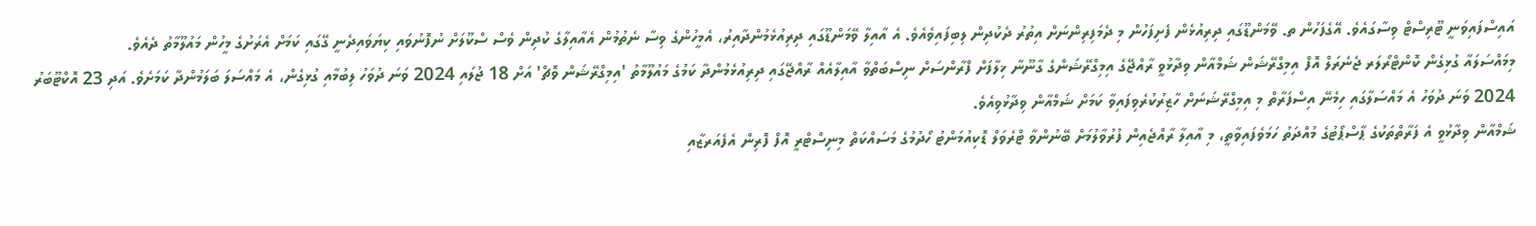އައިސްފައިވަނީ ޓޫރިސްޓް ވިސާގައެވެ. އޭގެފަހުން ތ. ވޭމަންޑޫގައި ދިރިއުޅެން ފެށިފަހުން މި ދެމަފިރިންނަށް އިތުރު ދެކުދިން ލިބިފައިވެއެވެ. އެ އާއިލާ ވޭމަންޑޫގައި ދިރިއުޅެމުންދާއިރު، އެމީހުންގެ ވިސާ ނެތުމުން އެއާއިލާގެ ކުދިން ވެސް ސްކޫލަށް ނުފޮނުވައި ކިޔަވައިދެނީ ގޭގައި ކަމަށް އެރަށުގެ މީހުން މައުލޫމާތު ދެއެވެ.
މިމައްސަލައާ ގުޅިގެން ކޮންޓްރޯލަރ ޖެނެރަލް އޮފް އިމިގްރޭޝަން ޝަމްއާން ވިދާޅުވީ ރާއްޖޭގެ އިމިގްރޭޝަންގެ ގާނޫނާ ޚިލާފަށް ފްރާންސަށް ނިސްބަތްވާ އާއިލާއެއް ރާއްޖޭގައި ދިރިއުޅެމުންދާ ކަމުގެ މައުލޫމާތު 'އިމިގްރޭޝަން ވޮޗް' އަށް 18 ޖުލައި 2024 ވަނަ ދުވަހު ލިބުމާއި ގުޅިގެން، އެ މައްސަލަ ބަލަމުންދާ ކަމަށެވެ. އަދި 23 އޮކްޓޫބަރު 2024 ވަނަ ދުވަހު އެ މައްސަލާގައި ހިމެނޭ އިސްފަރާތް މި އިމިގްރޭޝަނަށް ހާޒިރުކުރެވިފައިވާ ކަމަށް ޝަމްއާން ވިދާޅުވިއެވެ.
ޝަމްއާން ވިދާޅުވީ އެ ފަރާތްތަކުގެ ޕާސްޕޯޓުގެ މުއްދަތު ހަމަވެފައިވާތީ، މި އާއިލާ ރާއްޖެއިން ފުރުވާލުމަށް ބޭނުންވާ ޓްރެވަލް ޑޮކިއުމަންޓު ހޯދުމުގެ މަސައްކަތް މިނިސްޓްރީ އޮފް ފޮރިން އެފެއަރޒާއި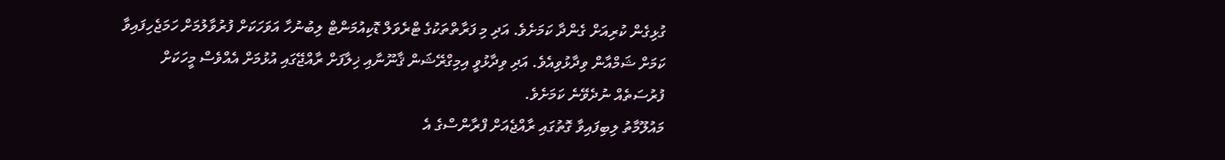ގުޅިގެން ކުރިއަށް ގެންދާ ކަމަށެވެ. އަދި މި ފަރާތްތަކުގެ ޓްރެވަލް ޑޮކިއުމަންޓް ލިބުނުހާ އަވަހަކަށް ފުރުވާލުމަށް ހަމަޖެހިފައިވާ ކަމަށް ޝަމްއާން ވިދާޅުވިއެވެ. އަދި ވިދާޅުވީ އިމިގްރޭޝަން ޤާނޫނާއި ޚިލާފަށް ރާއްޖޭގައި އުޅުމަށް އެއްވެސް މީހަކަށް ފުރުސަތެއް ނުދެވޭނެ ކަމަށެވެ.
މައުލޫމާތު ލިބިފައިވާ ގޮތުގައި ރާއްޖެއަށް ފްރާންސްގެ އެ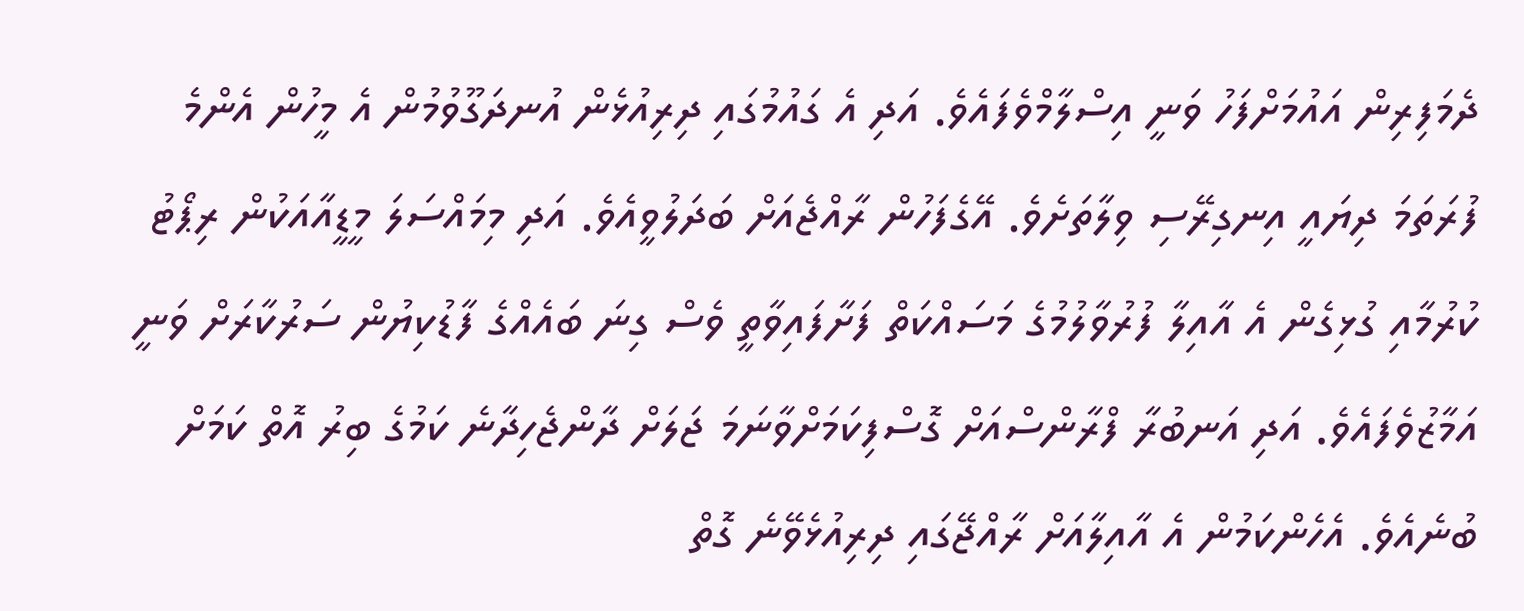ދެމަފިރިން އައުމަށްފަހު ވަނީ އިސްލާމްވެފައެވެ. އަދި އެ ގައުމުގައި ދިރިއުޅެން އުނދަގޫވުމުން އެ މީހުން އެންމެ ފުރަތަމަ ދިޔައީ އިނގިރޭސި ވިލާތަށެވެ. އޭގެފަހުން ރާއްޖެއަށް ބަދަލުވީއެވެ. އަދި މިމައްސަލަ މީޑީއާއަކުން ރިޕޯޓު ކުރުމާއި ގުޅިގެން އެ އާއިލާ ފުރުވާލުމުގެ މަސައްކަތް ފަށާފައިވާތީ ވެސް ގިނަ ބައެއްގެ ފާޑުކިޔުން ސަރުކާރަށް ވަނީ އަމާޒުވެފައެވެ. އަދި އަނބުރާ ފްރާންސްއަށް ގޮސްފިކަމަށްވާނަމަ ޖަލަށް ދާންޖެހިދާނެ ކަމުގެ ބިރު އޮތް ކަމަށް ބުނެއެވެ. އެހެންކަމުން އެ އާއިލާއަށް ރާއްޖޭގައި ދިރިއުޅެވޭނެ ގޮތް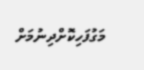މަގުފަހިކޮށްދިނުމަށް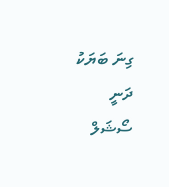ގިނަ ބަޔަކު ދަނީ ސޯޝަލް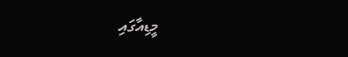މީޑިއާގައި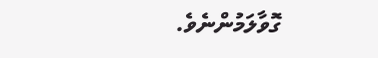ގޮވާލަމުންނެވެ.